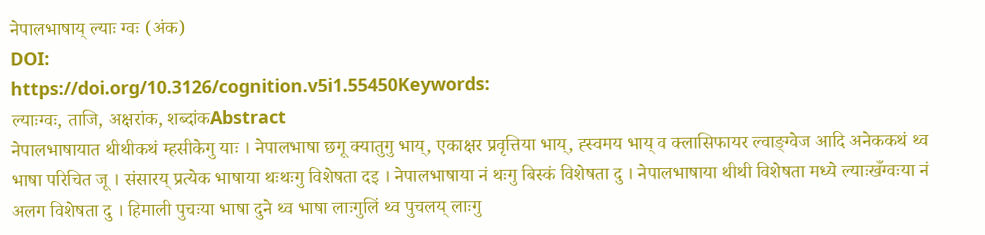नेपालभाषाय् ल्याः ग्वः (अंक)
DOI:
https://doi.org/10.3126/cognition.v5i1.55450Keywords:
ल्याःग्वः, ताजि, अक्षरांक, शब्दांकAbstract
नेपालभाषायात थीथीकथं म्हसीकेगु याः । नेपालभाषा छगू क्यातुगु भाय्, एकाक्षर प्रवृत्तिया भाय्, ह्स्वमय भाय् व क्लासिफायर ल्वाङ्ग्वेज आदि अनेककथं थ्व भाषा परिचित जू । संसारय् प्रत्येक भाषाया थःथःगु विशेषता दइ । नेपालभाषाया नं थःगु बिस्कं विशेषता दु । नेपालभाषाया थीथी विशेषता मध्ये ल्याःखँग्वःया नं अलग विशेषता दु । हिमाली पुचःया भाषा दुने थ्व भाषा लाःगुलिं थ्व पुचलय् लाःगु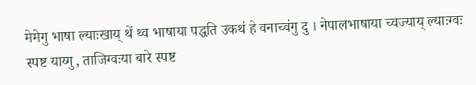मेमेगु भाषा ल्याःखाय् थें थ्व भाषाया पद्धति उकथं हे वनाच्वंगु दु । नेपालभाषाया च्वज्याय् ल्याःग्वः स्पष्ट याय्गु, ताजिग्वःया बारे स्पष्ट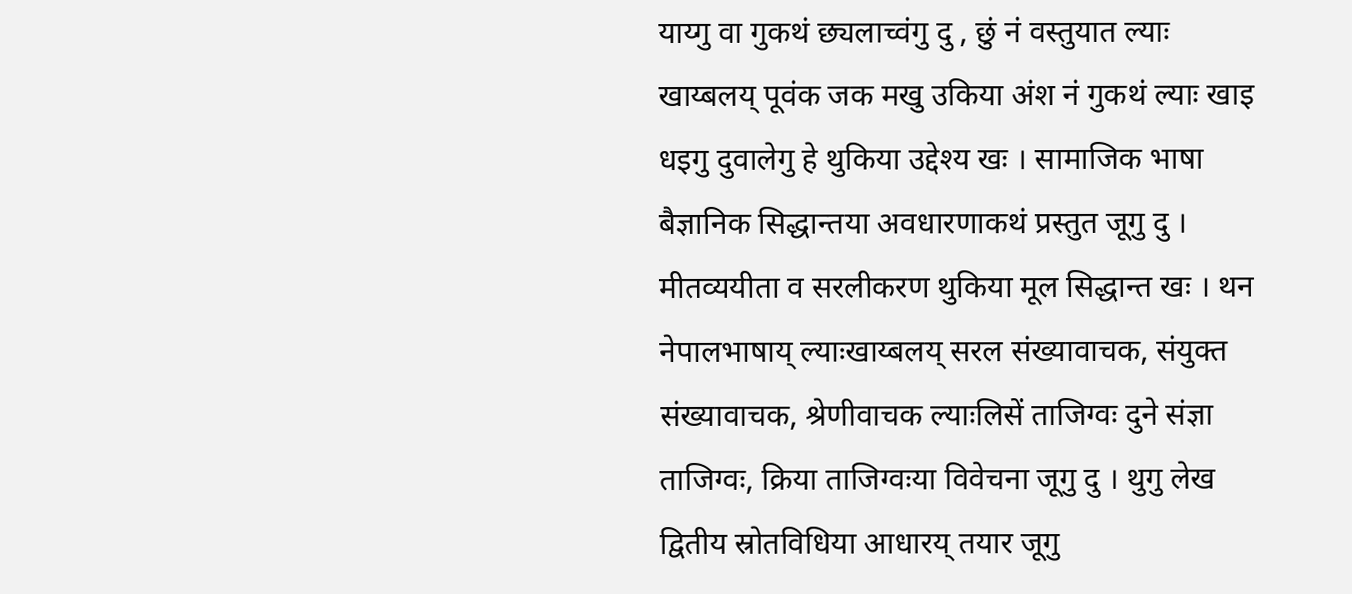याय्गु वा गुकथं छ्यलाच्वंगु दु , छुं नं वस्तुयात ल्याः खाय्बलय् पूवंक जक मखु उकिया अंश नं गुकथं ल्याः खाइ धइगु दुवालेगु हे थुकिया उद्देश्य खः । सामाजिक भाषा बैज्ञानिक सिद्धान्तया अवधारणाकथं प्रस्तुत जूगु दु । मीतव्ययीता व सरलीकरण थुकिया मूल सिद्धान्त खः । थन नेपालभाषाय् ल्याःखाय्बलय् सरल संख्यावाचक, संयुक्त संख्यावाचक, श्रेणीवाचक ल्याःलिसें ताजिग्वः दुने संज्ञा ताजिग्वः, क्रिया ताजिग्वःया विवेचना जूगु दु । थुगु लेख द्वितीय स्रोतविधिया आधारय् तयार जूगु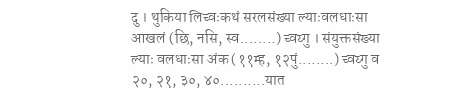दु । थुकिया लिच्वःकथं सरलसंख्या ल्याःवलधाःसा आखलं (छि, नसि, स्व........) च्वय्गु । संयुक्तसंख्या ल्याः वलधाःसा अंक (११म्ह, १२पुं........) च्वय्गु व २०, २१, ३०, ४०..........यात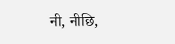नी, नीछि,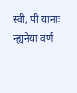स्वी, पी यानाः न्ह्यनेया वर्ण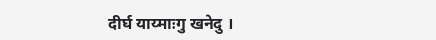दीर्घ याय्माःगु खनेदु ।